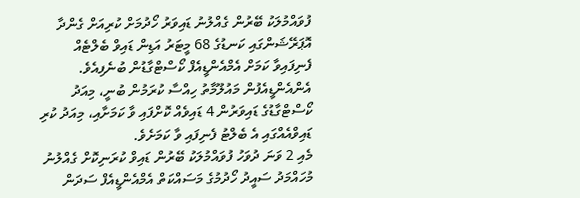ފުވައްމުލަކު ބޭރުން ގެއްލުނު ޑައިވަރު ހޯދުމަށް ކުރިއަށް ގެންދާ އޮޕަރޭޝަންގައި ކަނޑުގެ 68 މީޓަރު އަޑިން ޑައިވް ބެލްޓެއް ފެނިފައިވާ ކަމަށް އެމްއެންޑީއެފް ކޯސްޓްގާޑުން ބުނެފިއެވެ.
އެންއެންޑީއެފުން މައުލޫމާތު ހިއްސާ ކުރަމުން ބުނީ، މިއަދު ކޯސްޓްގާޑުގެ ޑައިވަރުން 4 ޑައިވެއް ކޮށްފައި ވާ ކަމަށާއި، މިއަދު ކުރި ޑައިވްއެއްގައި އެ ބެލްޓު ފެނިފައި ވާ ކަމަށެވެ.
މެއި 2 ވަނަ ދުވަހު ފުވައްމުލަކު ބޭރުން ޑައިވް ކުރަނިކޮށް ގެއްލުނު މުހައްމަދު ސައީދު ހޯދުމުގެ މަސައްކަތް އެމްއެންޑީއެފް ސަދަން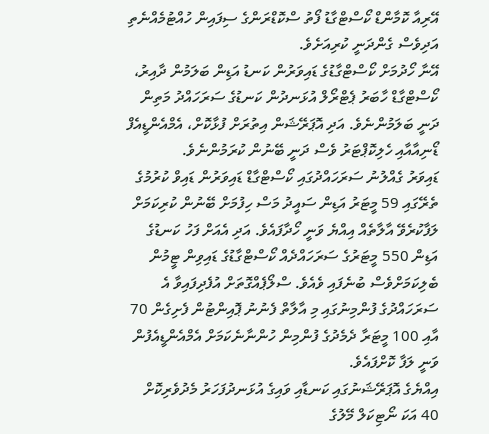އޭރިއާ ކޮމާންޑް ކޯސްޓްގާޑު ފޯތު ސްކޮޑްރަންގެ ސިފައިން ހުއްޓުމެއްނެތި އަދިވެސް ގެންދަނީ ކުރިއަށެވެ.
އޭނާ ހޯދުމަށް ކޯސްޓްގާޑުގެ ޑައިވަރުން ކަނޑު އަޑިން ބަލަމުން ދާއިރު، ކޯސްޓްގާޑް ހާބަރު ޕެޓްރޯލް އުޅަނދުން ކަނޑުގެ ސަރަހައްދު މަތިން ދަނީ ބަލަމުންނެވެ. އަދި އޮޕަރޭޝަން އިތުރަށް ފުޅާކޮށް، އެމްއެންޑީއެފް ޑޯނިއާއާއި ހެލިކޮޕްޓަރު ވެސް ދަނީ ބޭނުން ކުރަމުންނެވެ.
ޑައިވަރު ގެއްލުނު ސަރަހައްދުގައި ކޯސްޓްގާޑް ޑައިވަރުން ޑައިވް ކުރުމުގެ ތެރޭގައި 59 މީޓަރު އަޑިން ސައީދު މަސް ހިފުމަށް ބޭނުން ކުރިކަމަށް ލަފާކުރެވޭ އާލާތެއް އިއްޔެ ވަނީ ހޯދާފައެވެ. އަދި އެއަށް ފަހު ކަނޑުގެ އަޑިން 550 މީޓަރުގެ ސަރަހައްދެއް ކޯސްޓްގާޑުގެ ޑައިވިން ޓީމުން ބެލިކަމަށްވެސް ބުނެފައި ވެއެވެ. ސްލޯޕެއްގޮތަށް އުފެދިފައިވާ އެ ސަރަހައްދުގެ ފުންމިނުގައި މި އާލާތް ފެނުނު ޕޮއިންޓުން ފެށިގެން 70 އާއި 100 މީޓަރާ ދެމެދުގެ ފުންމިން ހުންނާނެކަމަށް އެމްއެންޑީއެފުން ވަނީ ލަފާ ކޮށްފައެވެ.
އިއްޔެގެ އޮޕަރޭޝަނުގައި ކަނޑާއި ވައިގެ އުޅަނދުފަހަރު މެދުވެރިކޮށް 40 އަކަ ނޯޓިކަލް މޭލުގެ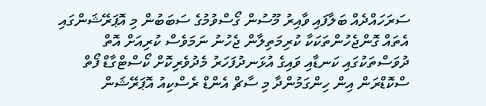ސަރަހައްދެއް ބަލާފައި ވާއިރު މޫސުން ގޯސްވުމުގެ ސަބަބުން މި އޮޕަރޭޝަންގައި އެތައް ގޮންޖެހުންތަކަކާ ކުރިމަތިލާން ޖެހުނު ނަމަވެސް ކުރިއަށް އޮތް ދުވަސްތަކުގައި ކަނޑާއި ވައިގެ އުޅަނދުފަހަރު މެދުވެރިކޮށް ކޯސްޓްގާޑް ފޯތް ސްކޮޑްރަން އިން ހިންގަމުންދާ މި ސާޗް އެންޑް ރެސްކިއު އޮޕަރޭޝަން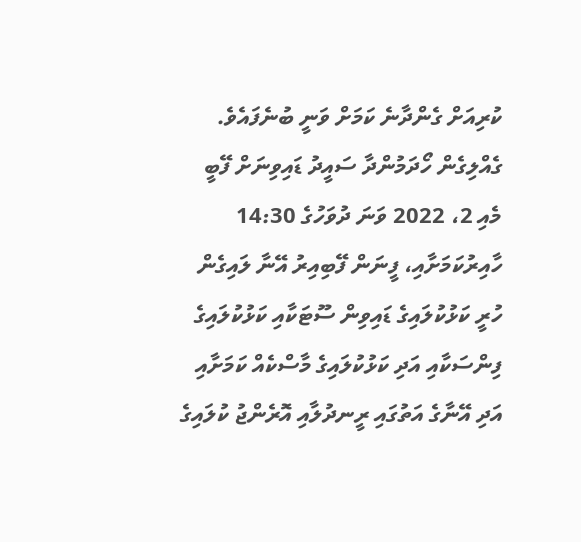ކުރިއަށް ގެންދާނެ ކަމަށް ވަނީ ބުނެފައެވެ.
ގެއްލިގެން ހޯދަމުންދާ ސައީދު ޑައިވިނަށް ފޭބީ މެއި 2، 2022 ވަނަ ދުވަހުގެ 14:30 ހާއިރުކަމަށާއި، ފީނަން ފޭބިއިރު އޭނާ ލައިގެން ހުރީ ކަޅުކުލައިގެ ޑައިވިން ސޫޓަކާއި ކަޅުކުލައިގެ ފިންސަކާއި އަދި ކަޅުކުލައިގެ މާސްކެއް ކަމަށާއި އަދި އޭނާގެ އަތުގައި ރީނދުލާއި އޮރެންޖު ކުލައިގެ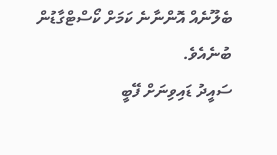ބެލޫނެއް އޮންނާނެ ކަމަށް ކޯސްޓްގާޑުން ބުނެއެވެ.
ސައީދު ޑައިވިނަށް ފޭބީ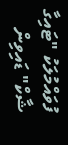ފުވައްމުލަކު "ޓައިގާ ޝާކް" ޑައިވިން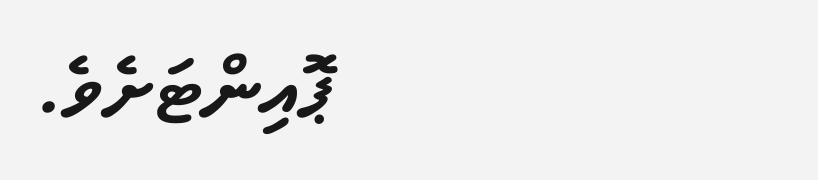ޕޮއިންޓަށެވެ.